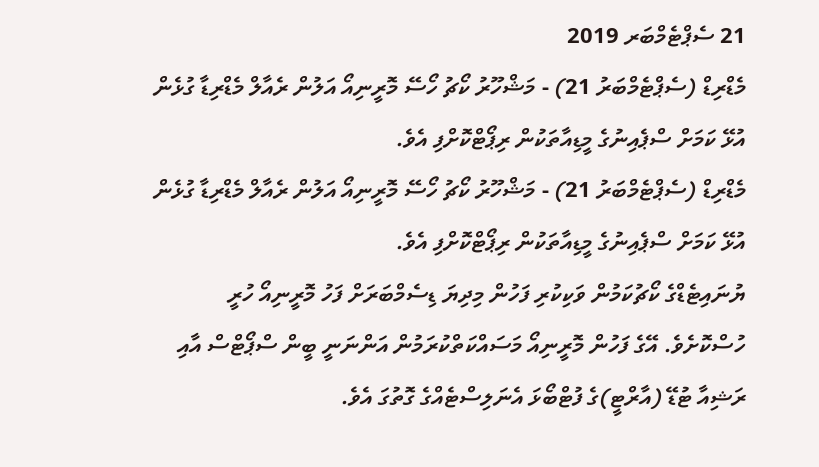21 ސެޕްޓެމްބަރ 2019
މެޑްރިޑް (ސެޕްޓެމްބަރު 21) - މަޝްހޫރު ކޯޗު ހޯސޭ މޮރީނިއޯ އަލުން ރެއާލް މެޑްރިޑާ ގުޅެން އުޅޭ ކަމަށް ސްޕެއިނުގެ މީޑިއާތަކުން ރިޕޯޓްކޮށްފި އެވެ.
މެޑްރިޑް (ސެޕްޓެމްބަރު 21) - މަޝްހޫރު ކޯޗު ހޯސޭ މޮރީނިއޯ އަލުން ރެއާލް މެޑްރިޑާ ގުޅެން އުޅޭ ކަމަށް ސްޕެއިނުގެ މީޑިއާތަކުން ރިޕޯޓްކޮށްފި އެވެ.
ޔުނައިޓެޑްގެ ކޯޗުކަމުން ވަކިކުރި ފަހުން މިދިޔަ ޑިސެމްބަރަށް ފަހު މޮރީނިއޯ ހުރީ ހުސްކޮށެވެ. އޭގެ ފަހުން މޮރީނިއޯ މަސައްކަތްކުރަމުން އަންނަނީ ބީން ސްޕޯޓްސް އާއި ރަޝިއާ ޓުޑޭ (އާރްޓީ)ގެ ފުޓްބޯޅަ އެނަލިސްޓެއްގެ ގޮތުގަ އެވެ.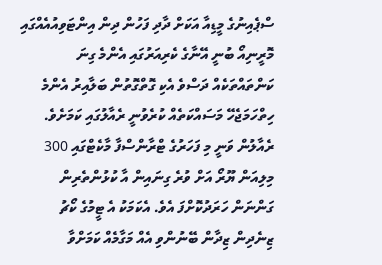ސްޕެއިނުގެ މީޑިއާ އަކަށް ދާދި ފަހުން ދިން އިންޓަވިއުއެއްގައި މޮރީނިއޯ ބުނީ އޭނާގެ ކެރިއަރުގައި އެންމެ ގިނަ ކަންތައްތަކެއް ދަސްވެ އެކި ގޮތްގޮތުން ބަލާއިރު އެންމެ ހިތްހަމަޖެހޭ މަސައްކަތެއް ކުރެވުނީ ރެއާލުގައި ކަމަށެވެ.
ރެއާލުން ވަނީ މި ފަހަރުގެ ޓްރާންސްފާ މާކެޓްގައި 300 މިލިއަން ޔޫރޯ އަށް ވުރެ ގިނައިން އާ ކުޅުންތެރިން ގަންނަން ހަރަދުކޮށްފަ އެވެ. އެކަމަކު އެ ޓީމުގެ ކޯޗު ޒިނެދިން ޒިދާން ބޭނުންވި އެއް މަގާމެއް ކަމަށްވާ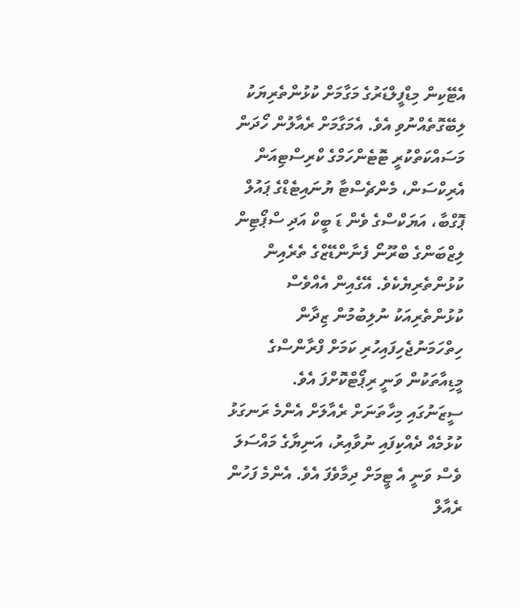އެޓޭކިން މިޑްފީލްޑަރުގެ މަގާމަށް ކުޅުންތެރިޔަކު ލިބޭގޮތެއްނުވި އެވެ. އެމަގާމަށް ރެއާލުން ހޯދަން މަސައްކަތްކުރީ ޓޮޓެންހަމްގެ ކްރިސްޓިއަން އެރިކްސަން، މެންޗެސްޓާ ޔުނައިޓެޑްގެ ޕައުލް ޕޮގްބާ، އަޔަކްސްގެ ވެން ޑަ ބީކް އަދި ސްޕޯޓިން ލިޒްބަންގެ ބްރޫނޯ ފެނާންޑޭޒްގެ ތެރެއިން ކުޅުންތެރިޔެކެވެ. އޭގެއިން އެއްވެސް ކުޅުންތެރިއަކު ނުލިބުމުން ޒިދާން ހިތްހަމަނުޖެހިފައިހުރި ކަމަށް ފްރާންސްގެ މީޑިއާތަކުން ވަނީ ރިޕޯޓްކޮށްފަ އެވެ.
ސީޒަނުގައި މިހާތަނަށް ރެއާލަށް އެންމެ ރަނގަޅު ކުޅުމެއް ދެއްކިފައި ނުވާއިރު، އަނިޔާގެ މައްސަލަ ވެސް ވަނީ އެ ޓީމަށް ދިމާވެފަ އެވެ. އެންމެ ފަހުން ރެއާލް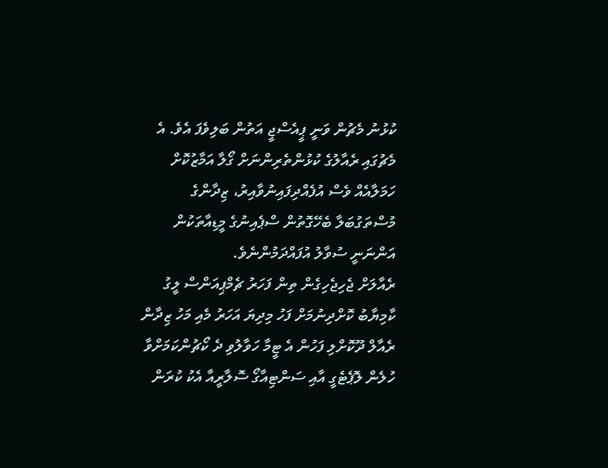ކުޅުނު މެޗުން ވަނީ ޕީއެސްޖީ އަތުން ބަލިވެފަ އެވެ. އެ މެޗުގައި ރެއާލުގެ ކުޅުންތެރިންނަށް ގޯލާ އަމާޒުކޮށް ހަމަލާއެއް ވެސް އުފެއްދިފައިނުވާއިރު، ޒިދާންގެ މުސްތަގުބަލާ ބެހޭގޮތުން ސްޕެއިނުގެ މީޑިއާތަކުން އަންނަނީ ސުވާލު އުފައްދަމުންނެވެ.
ރެއާލަށް ޖެހިޖެހިގެން ތިން ފަހަރު ޗެމްޕިއަންސް ލީގު ކާމިޔާބު ކޮށްދިނުމަށް ފަހު މިދިޔަ އަހަރު މެއި މަހު ޒިދާން ރެއާލް ދޫކޮށްލި ފަހުން އެ ޓީމާ ހަވާލުވި ދެ ކޯޗުންކަމަށްވާ ހުލެން ލޮޕެޓެގީ އާއި ސަންޓިއާގޯ ސޮލާރީއާ އެކު ކުރަން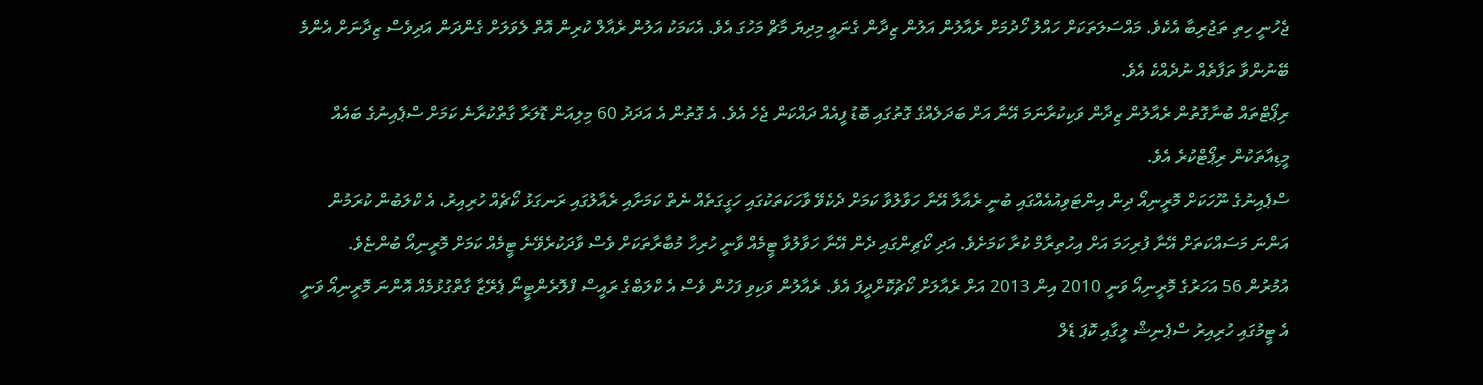ޖެހުނީ ހިތި ތަޖުރިބާ އެކެވެ. މައްސަލަތަކަށް ހައްލު ހޯދުމަށް ރެއާލުން އަލުން ޒިދާން ގެނައީ މިދިޔަ މާޗް މަހުގަ އެވެ. އެކަމަކު އަލުން ރެއާލް ކުރިން އޮތް ލެވަލަށް ގެންދަން އަދިވެސް ޒިދާނަށް އެންމެ ބޭނުންވާ ތަފާތެއް ނުދެއްކެ އެވެ.
ރިޕޯޓްތައް ބުނާގޮތުން ރެއާލުން ޒިދާން ވަކިކުރާނަމަ އޭނާ އަށް ބަދަލެއްގެ ގޮތުގައި ބޮޑު ފީއެއް ދައްކަން ޖެހެ އެވެ. އެ ގޮތުން އެ އަދަދު 60 މިލިއަން ޑޮލަރާ ގާތްކުރާނެ ކަމަށް ސްޕެއިނުގެ ބައެއް މީޑިއާތަކުން ރިޕޯޓްކުރެ އެވެ.
ސްޕެއިނުގެ ނޫހަކަށް މޮރީނިއޯ ދިން އިންޓަވިއުއެއްގައި ބުނީ ރެއާލާ އޭނާ ހަވާލުވާ ކަމަށް ދެކެވޭ ވާހަކަތަކުގައި ހަގީގަތެއް ނެތް ކަމަށާއި ރެއާލުގައި ރަނގަޅު ކޯޗެއް ހުރިއިރު، އެ ކްލަބުން ކުރަމުން އަންނަ މަސައްކަތަށް އޭނާ ފުރިހަމަ އަށް އިހުތިރާމް ކުރާ ކަމަށެވެ. އަދި ކޯޗިންގައި ދެން އޭނާ ހަވާލުވާ ޓީމެއް ވާނީ ހުރިހާ މުބާރާތަކަށް ވެސް ވާދަކުރެވޭނެ ޓީމެއް ކަމަށް މޮރީނިއޯ ބުންޏެވެ.
އުމުރުން 56 އަހަރުގެ މޮރީނިއޯ ވަނީ 2010 އިން 2013 އަށް ރެއާލަށް ކޯޗުކޮށްދީފަ އެވެ. ރެއާލުން ވަކިވި ފަހުން ވެސް އެ ކްލަބްގެ ރައީސް ފްލޮރެންޓީނޯ ޕެރޭޒާ ގާތްގުޅުމެއް އޮންނަ މޮރީނިއޯ ވަނީ އެ ޓީމުގައި ހުރިއިރު ސްޕެނިޝް ލީގާއި ކޮޕަ ޑެލް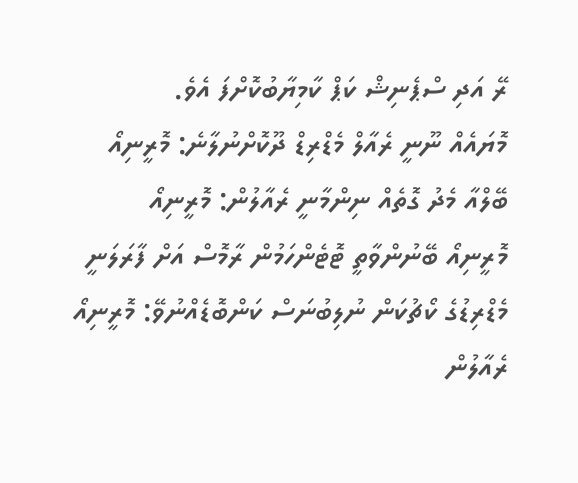ރޭ އަދި ސްޕެނިޝް ކަޕް ކާމިޔާބުކޮށްފަ އެވެ.
މޮޔައެއް ނޫނީ ރެއާލް މެޑްރިޑް ދޫކޮށްނުލާނެ: މޮރީނިއޯ
ބޭލްއާ މެދު ގޮތެއް ނިންމާނީ ރެއާލުން: މޮރީނިއޯ
މޮރީނިއޯ ބޭނުންވާތީ ޓޮޓެންހަމުން ރާމޮސް އަށް ފާރަލަނީ
މެޑްރިޑުގެ ކޯޗުކަން ނުލިބުނަސް ކަންބޮޑެއްނުވޭ: މޮރީނިއޯ
ރެއާލުން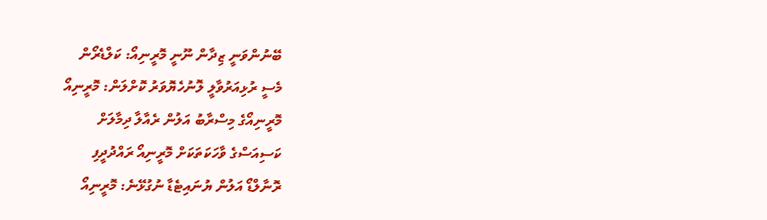ބޭނުންވަނީ ޒިދާން ނޫނީ މޮރީނިއޯ: ކަލްޑެރޯން
މެސީ ރުޅިއަރުވާލީ ލޮނުހެޔޮވަރު ކޮށްލަން: މޮރީނިއޯ
މޮރީނިއޯގެ މިސްރާބު އަލުން ރެއާލާ ދިމާލަށް
ކަސިއަސްގެ ވާހަކަތަކަށް މޮރީނިއޯ ރައްދުދީފި
ރޮނާލްޑޯ އަލުން ޔުނައިޓެޑާ ނުގުޅޭނެ: މޮރީނިއޯ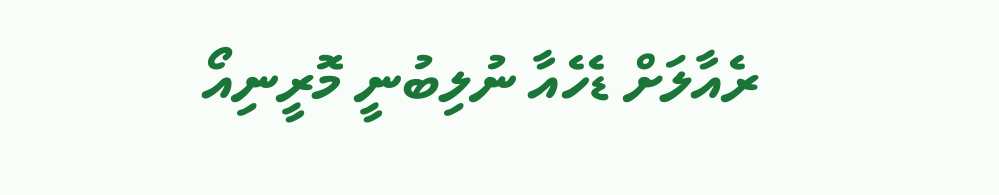ރެއާލަށް ޑެހެއާ ނުލިބުނީ މޮރީނިއޯ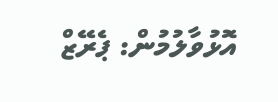އޮޅުވާލުމުން: ޕެރޭޒް